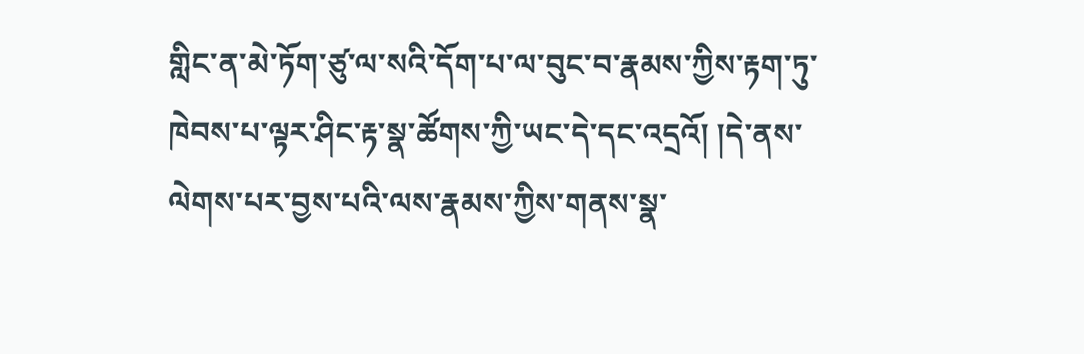གླིང་ན་མེ་ཏོག་ཙུ་ལ་སའི་དོག་པ་ལ་བུང་བ་རྣམས་ཀྱིས་རྟག་ཏུ་ཁེབས་པ་ལྟར་ཤིང་རྟ་སྣ་ཚོགས་ཀྱི་ཡང་དེ་དང་འདྲའོ། །དེ་ནས་ལེགས་པར་བྱས་པའི་ལས་རྣམས་ཀྱིས་གནས་སྣ་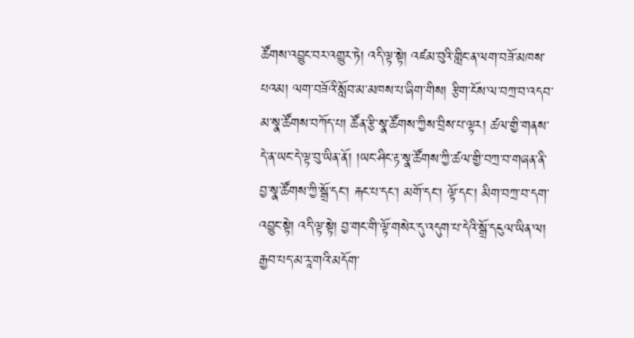ཚོགས་འབྱུང་བར་འགྱུར་ཏེ། འདི་ལྟ་སྟེ། འཛམ་བུའི་གླིང་ན་ལག་བཟོ་མཁས་པའམ། ལག་བཟོའི་སློབ་མ་མཁས་པ་ཞིག་གིས། རྩིག་ངོས་ལ་བཀྲ་བ་འདབ་མ་སྣ་ཚོགས་བཀོད་པ། ཚོན་རྩི་སྣ་ཚོགས་ཀྱིས་བྲིས་པ་ལྟར། ཚལ་གྱི་གནས་དེ་ན་ཡང་དེ་ལྟ་བུ་ཡིན་ནོ། །ཡང་ཤིང་རྟ་སྣ་ཚོགས་ཀྱི་ཚལ་གྱི་བཀྲ་བ་གཞན་ནི་བྱ་སྣ་ཚོགས་ཀྱི་སྒྲོ་དང་། རྐང་པ་དང་། མགོ་དང་། ལྟོ་དང་། མིག་བཀྲ་བ་དག་འབྱུང་སྟེ། འདི་ལྟ་སྟེ། བྱ་གང་གི་ལྟོ་གསེར་དུ་འདུག་པ་དེའི་སྒྲོ་དངུལ་ཡིན་ལ། རྒྱབ་པད་མ་རཱ་གའི་མདོག་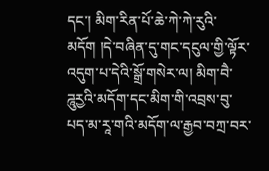དང་། མིག་རིན་པོ་ཆེ་ཀེ་ཀེ་རུའི་མདོག །དེ་བཞིན་དུ་གང་དངུལ་གྱི་ལྟོར་འདུག་པ་དེའི་སྒྲོ་གསེར་ལ། མིག་བཻ་ཌཱུརྱའི་མདོག་དང་མིག་གི་འབྲས་བུ་པད་མ་རཱ་གའི་མདོག་ལ་རྒྱབ་བཀྲ་བར་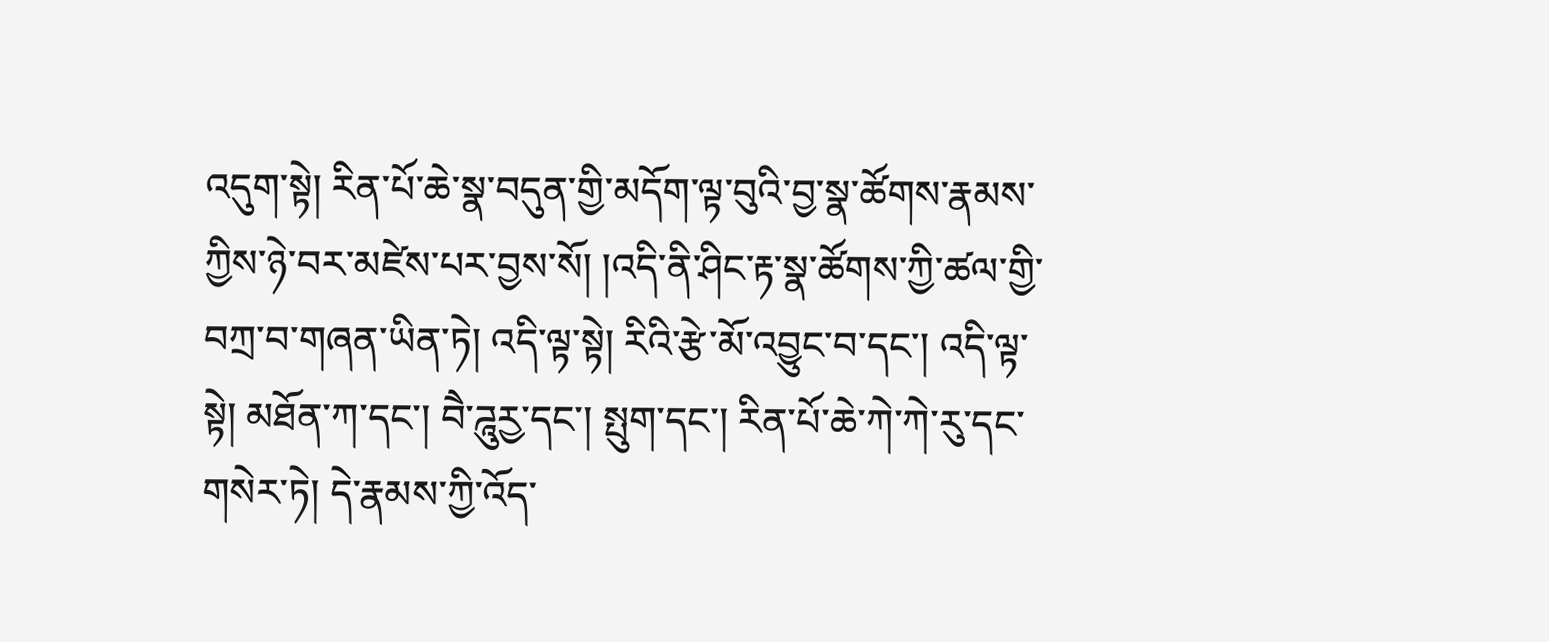འདུག་སྟེ། རིན་པོ་ཆེ་སྣ་བདུན་གྱི་མདོག་ལྟ་བུའི་བྱ་སྣ་ཚོགས་རྣམས་ཀྱིས་ཉེ་བར་མཛེས་པར་བྱས་སོ། །འདི་ནི་ཤིང་རྟ་སྣ་ཚོགས་ཀྱི་ཚལ་གྱི་བཀྲ་བ་གཞན་ཡིན་ཏེ། འདི་ལྟ་སྟེ། རིའི་རྩེ་མོ་འབྱུང་བ་དང་། འདི་ལྟ་སྟེ། མཐོན་ཀ་དང་། བཻ་ཌཱུརྱ་དང་། སྤུག་དང་། རིན་པོ་ཆེ་ཀེ་ཀེ་རུ་དང་གསེར་ཏེ། དེ་རྣམས་ཀྱི་འོད་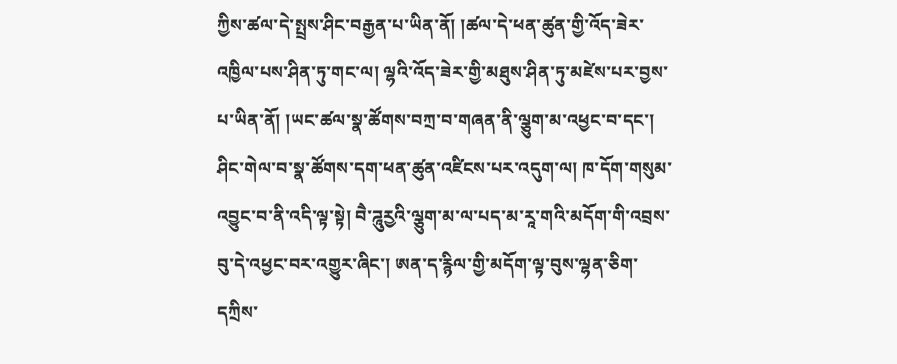ཀྱིས་ཚལ་དེ་སྤྲས་ཤིང་བརྒྱན་པ་ཡིན་ནོ། །ཚལ་དེ་ཕན་ཚུན་གྱི་འོད་ཟེར་འཁྱིལ་པས་ཤིན་ཏུ་གང་ལ། ལྷའི་འོད་ཟེར་གྱི་མཐུས་ཤིན་ཏུ་མཛེས་པར་བྱས་པ་ཡིན་ནོ། །ཡང་ཚལ་སྣ་ཚོགས་བཀྲ་བ་གཞན་ནི་ལྕུག་མ་འཕྱང་བ་དང་། ཤིང་གེལ་བ་སྣ་ཚོགས་དག་ཕན་ཚུན་འཛིངས་པར་འདུག་ལ། ཁ་དོག་གསུམ་འབྱུང་བ་ནི་འདི་ལྟ་སྟེ། བཻ་ཌཱུརྱའི་ལྕུག་མ་ལ་པད་མ་རཱ་གའི་མདོག་གི་འབྲས་བུ་དེ་འཕྱང་བར་འགྱུར་ཞིང་། ཨན་ད་རྙིལ་གྱི་མདོག་ལྟ་བུས་ལྷན་ཅིག་དཀྲིས་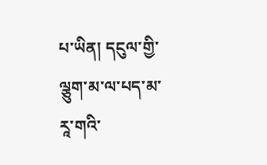པ་ཡིན། དངུལ་གྱི་ལྕུག་མ་ལ་པད་མ་རཱ་གའི་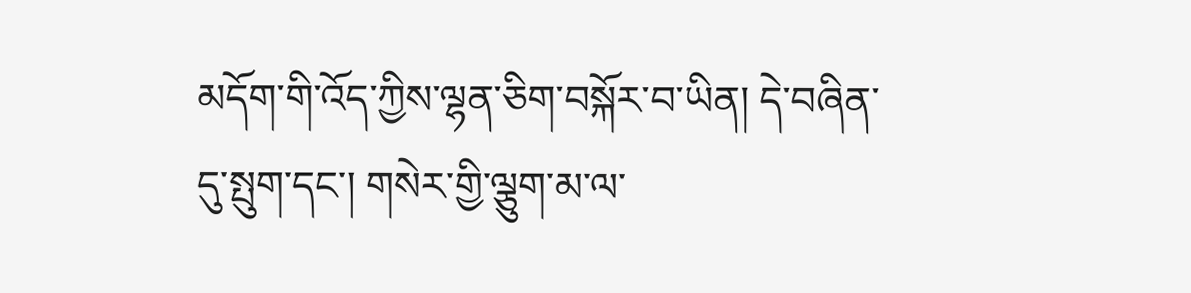མདོག་གི་འོད་ཀྱིས་ལྷན་ཅིག་བསྐོར་བ་ཡིན། དེ་བཞིན་དུ་སྤུག་དང་། གསེར་གྱི་ལྕུག་མ་ལ་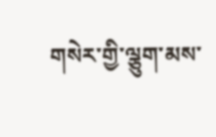གསེར་གྱི་ལྕུག་མས་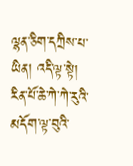ལྷན་ཅིག་དཀྲིས་པ་ཡིན། འདི་ལྟ་སྟེ། རིན་པོ་ཆེ་ཀེ་ཀེ་རུའི་མདོག་ལྟ་བུའི་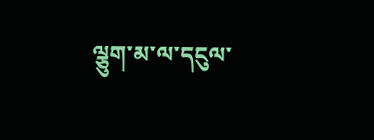ལྕུག་མ་ལ་དངུལ་